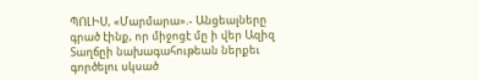ՊՈԼԻՍ, «Մարմարա».- Անցեալները գրած էինք, որ միջոցէ մը ի վեր Ազիզ Տաղճըի նախագահութեան ներքեւ գործելու սկսած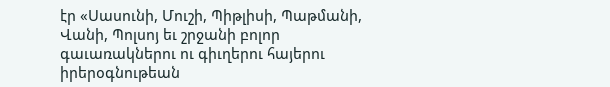էր «Սասունի, Մուշի, Պիթլիսի, Պաթմանի, Վանի, Պոլսոյ եւ շրջանի բոլոր գաւառակներու ու գիւղերու հայերու իրերօգնութեան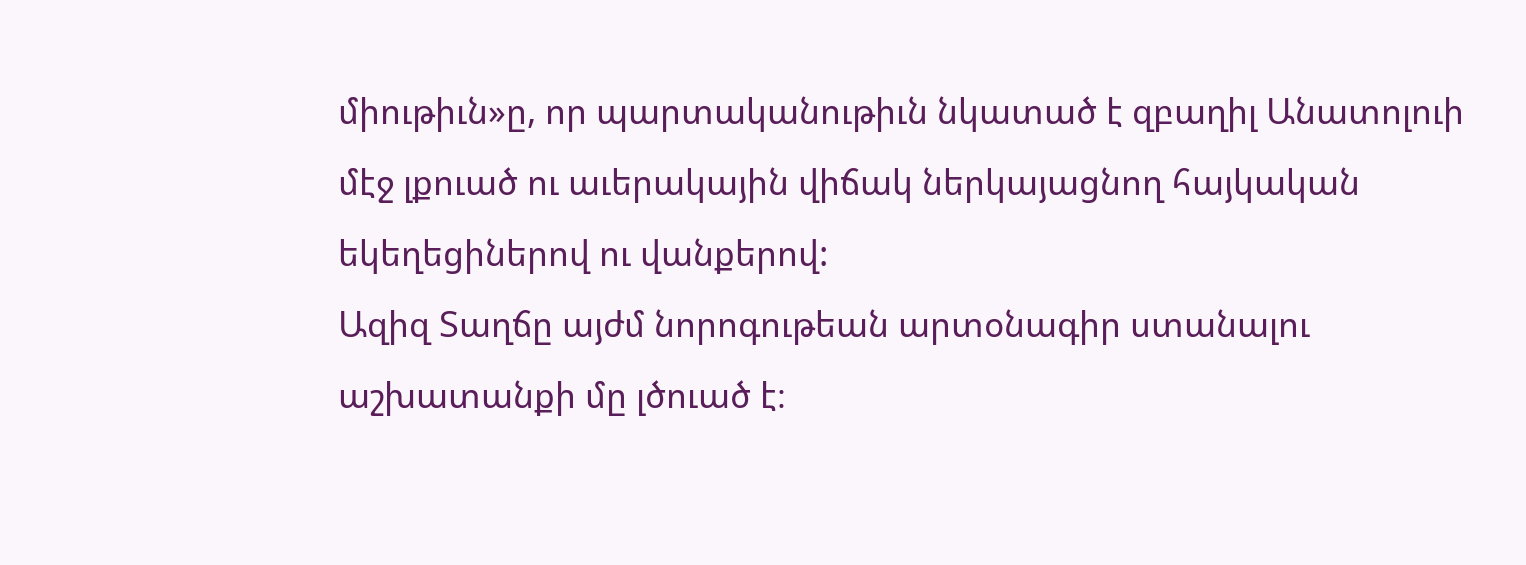միութիւն»ը, որ պարտականութիւն նկատած է զբաղիլ Անատոլուի մէջ լքուած ու աւերակային վիճակ ներկայացնող հայկական եկեղեցիներով ու վանքերով:
Ազիզ Տաղճը այժմ նորոգութեան արտօնագիր ստանալու աշխատանքի մը լծուած է։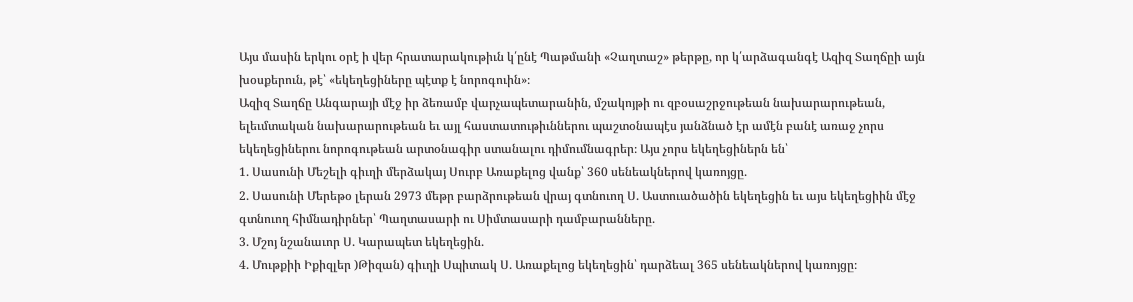Այս մասին երկու օրէ ի վեր հրատարակութիւն կ՛ընէ Պաթմանի «Չաղտաշ» թերթը, որ կ՛արձագանգէ Ազիզ Տաղճըի այն խօսքերուն, թէ՝ «եկեղեցիները պէտք է նորոգուին»։
Ազիզ Տաղճը Անգարայի մէջ իր ձեռամբ վարչապետարանին, մշակոյթի ու զբօսաշրջութեան նախարարութեան, ելեւմտական նախարարութեան եւ այլ հաստատութիւններու պաշտօնապէս յանձնած էր ամէն բանէ առաջ չորս եկեղեցիներու նորոգութեան արտօնագիր ստանալու դիմումնագրեր։ Այս չորս եկեղեցիներն են՝
1. Սասունի Մեշելի գիւղի մերձակայ Սուրբ Առաքելոց վանք՝ 360 սենեակներով կառոյցը.
2. Սասունի Մերեթօ լերան 2973 մեթր բարձրութեան վրայ գտնուող Ս. Աստուածածին եկեղեցին եւ այս եկեղեցիին մէջ գտնուող հիմնադիրներ՝ Պաղտասարի ու Սիմտասարի դամբարանները.
3. Մշոյ նշանաւոր Ս. Կարապետ եկեղեցին.
4. Մութքիի Իքիզլեր )Թիզան) գիւղի Սպիտակ Ս. Առաքելոց եկեղեցին՝ դարձեալ 365 սենեակներով կառոյցը։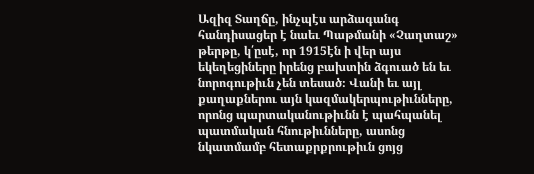Ազիզ Տաղճը, ինչպէս արձագանգ հանդիսացեր է նաեւ Պաթմանի «Չաղտաշ» թերթը, կ՛ըսէ, որ 1915էն ի վեր այս եկեղեցիները իրենց բախտին ձգուած են եւ նորոգութիւն չեն տեսած։ Վանի եւ այլ քաղաքներու այն կազմակերպութիւնները, որոնց պարտականութիւնն է պահպանել պատմական հնութիւնները, ասոնց նկատմամբ հետաքրքրութիւն ցոյց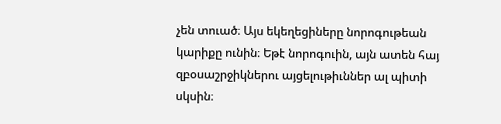չեն տուած։ Այս եկեղեցիները նորոգութեան կարիքը ունին։ Եթէ նորոգուին, այն ատեն հայ զբօսաշրջիկներու այցելութիւններ ալ պիտի սկսին։